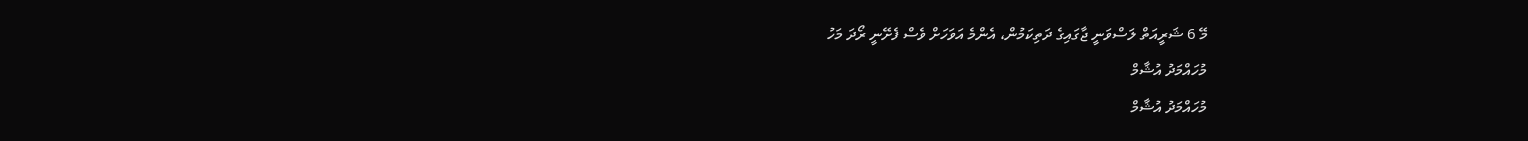މޭ 6 ޝަރީއަތް ލަސްވަނީ ޖާގައިގެ ދަތިކަމުން، އެންމެ އަވަހަށް ވެސް ފެށޭނީ ރޯދަ މަހު
މުހައްމަދު އުޝާމް
މުހައްމަދު އުޝާމް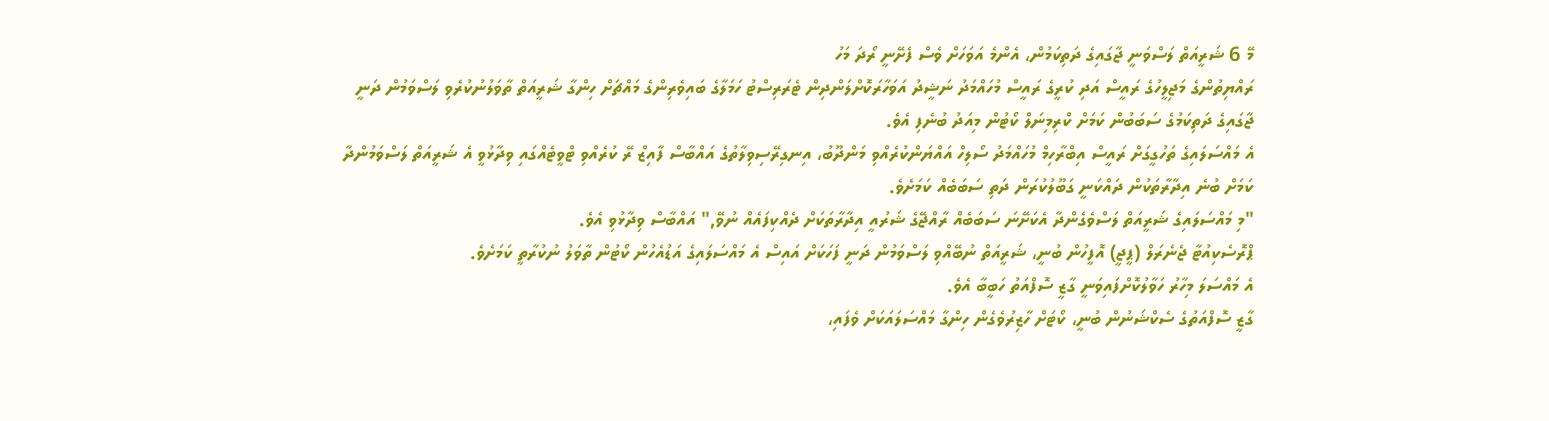މޭ 6 ޝަރީއަތް ލަސްވަނީ ޖާގައިގެ ދަތިކަމުން، އެންމެ އަވަހަށް ވެސް ފެށޭނީ ރޯދަ މަހު
ރައްޔިތުންގެ މަޖިލީހުގެ ރައީސް އަދި ކުރީގެ ރައީސް މުހައްމަދު ނަޝީދު އަވަހާރަކޮށްލަންދިން ޓެރަރިސްޓު ހަމަލާގެ ބައިވެރިންގެ މައްޗަށް ހިންގާ ޝަރީއަތް ތާވަލުނުކުރެވި ލަސްވަމުން ދަނީ ޖާގައިގެ ދަތިކަމުގެ ސަބަބުން ކަމަށް ކްރިމިނަލް ކޯޓުން މިއަދު ބުނެފި އެވެ.
އެ މައްސަލައިގެ ތަހުގީގަށް ރައީސް އިބްރާހިމް މުހައްމަދު ސޯލިހް އައްޔަންކުރެއްވި މަންދޫބު، އިނގިރޭސިވިލާތުގެ އައްބާސް ފާއިޒް ރޭ ކުރެއްވި ޓްވީޓެއްގައި ވިދާޅުވީ އެ ޝަރީއަތް ލަސްވަމުންދާ ކަމަށް ބުނެ އިދާރާތަކުން ދައްކަނީ ގަބޫލުކުރަން ދަތި ސަބަބެއް ކަމަށެވެ.
"މި މައްސަލައިގެ ޝަރީއަތް ލަސްވެގެންދާ އެކަށޭނަ ސަބަބެއް ރާއްޖޭގެ ޝަރުއީ އިދާރާތަކަށް ދެއްކިފައެއް ނުވޭ," އައްބާސް ވިދާޅުވި އެވެ.
ޕްރޮސެކިއުޓާ ޖެނެރަލް (ޕީޖީ) އޮފީހުން ބުނީ، ޝަރީއަތް ނުބޭއްވި ލަސްވަމުން ދަނީ ފަހަކަށް އައިސް އެ މައްސަލައިގެ އަޑުއެހުން ކޯޓުން ތާވަލު ނުކުރާތީ ކަމަށެވެ.
އެ މައްސަލަ މިހާރު ހަވާލުކޮށްފައިވަނީ ގާޒީ ސޮފްއަތު ހަބީބާ އެވެ.
ގާޒީ ސޮފްއަތުގެ ސެކްޝަނުން ބުނީ، ކޯޓަށް ހާޒިރުވެގެން ހިންގާ މައްސަލައަކަށް ވެފައި،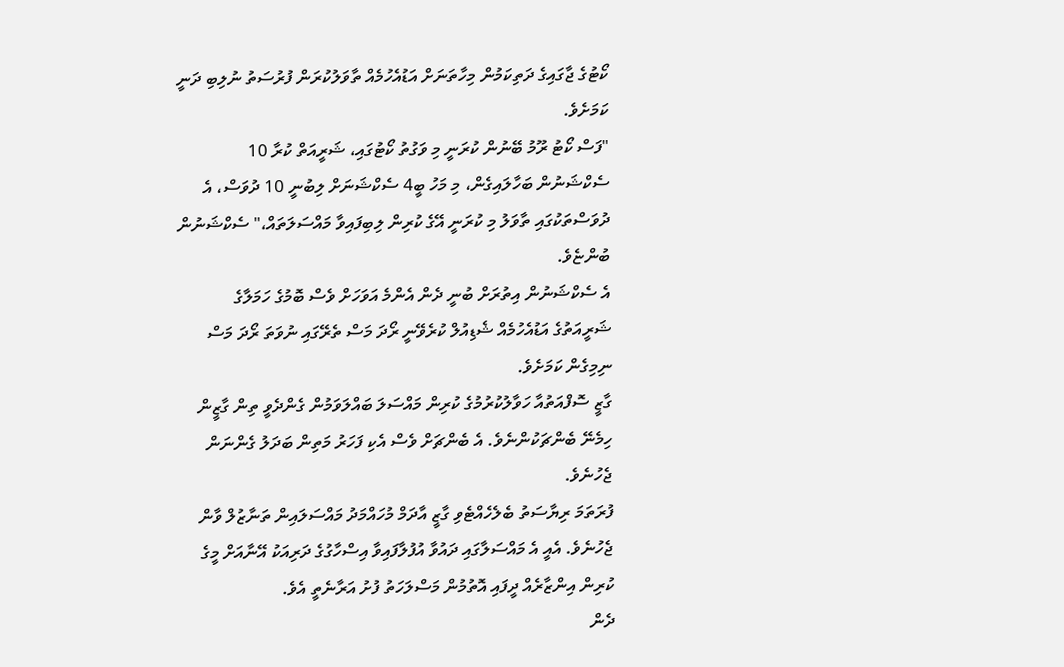ކޯޓުގެ ޖާގައިގެ ދަތިކަމުން މިހާތަނަށް އަޑުއެހުމެއް ތާވަލުކުރަން ފުރުސަތު ނުލިބި ދަނީ ކަމަށެވެ.
"ފަސް ކޯޓު ރޫމު ބޭނުން ކުރަނީ މި ވަގުތު ކޯޓުގައި، ޝަރީއަތް ކުރާ 10 ސެކްޝަނުން ބަހާލައިގެން، މި މަހު ބީ4 ސެކްޝަނަށް ލިބުނީ 10 ދުވަސް، އެ ދުވަސްތަކުގައި ތާވަލު މި ކުރަނީ އޭގެ ކުރިން ލިބިފައިވާ މައްސަލަތައް،" ސެކްޝަނުން ބުންޏެވެ.
އެ ސެކްޝަނުން އިތުރަށް ބުނީ ދެން އެންމެ އަވަހަށް ވެސް ބޮމުގެ ހަމަލާގެ ޝަރީއަތުގެ އަޑުއެހުމެއް ޝެޑިއުލް ކުރެވޭނީ ރޯދަ މަސް ތެރޭގައި ނުވަތަ ރޯދަ މަސް ނިމިގެން ކަމަށެވެ.
ގާޒީ ސޮފްއަތުއާ ހަވާލުކުރުމުގެ ކުރިން މައްސަލަ ބައްލަވަމުން ގެންދެވީ ތިން ގާޒީން ހިމެނޭ ބެންޗަކުންނެވެ. އެ ބެންޗަށް ވެސް އެކި ފަހަރު މަތިން ބަދަލު ގެންނަން ޖެހުނެވެ.
ފުރަތަމަ ރިޔާސަތު ބެލެހެއްޓެވި ގާޒީ އާދަމް މުހައްމަދު މައްސަލައިން ތަނާޒުލް ވާން ޖެހުނެވެ. އެއީ އެ މައްސަލާގައި ދައުވާ އުފުލާފައިވާ އިސްހާގުގެ ދަރިއަކު އޭނާއަށް މީގެ ކުރިން އިންޒާރެއް ދީފައި އޮތުމުން މަސްލަހަތު ފުށު އަރާނެތީ އެވެ.
ދެން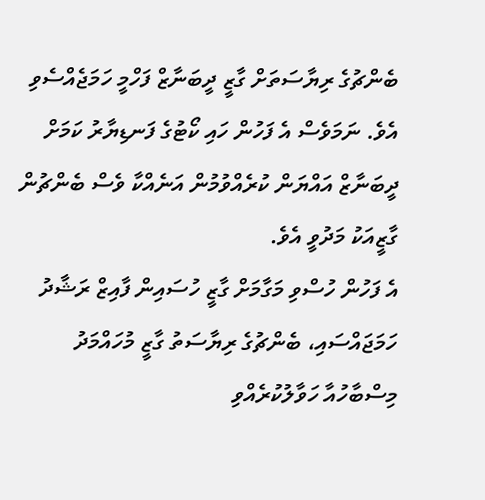ބެންޗުގެ ރިޔާސަތަށް ގާޒީ ދީބަނާޒް ފަހްމީ ހަމަޖެއްސެވި އެވެ. ނަމަވެސް އެ ފަހުން ހައި ކޯޓުގެ ފަނޑިޔާރު ކަމަށް ދީބަނާޒް އައްޔަން ކުރެއްވުމުން އަނެއްކާ ވެސް ބެންޗުން ގާޒީއަކު މަދުވީ އެވެ.
އެ ފަހުން ހުސްވި މަގާމަށް ގާޒީ ހުސައިން ފާއިޒް ރަޝާދު ހަމަޖައްސައި، ބެންޗުގެ ރިޔާސަތު ގާޒީ މުހައްމަދު މިސްބާހުއާ ހަވާލުކުރެއްވި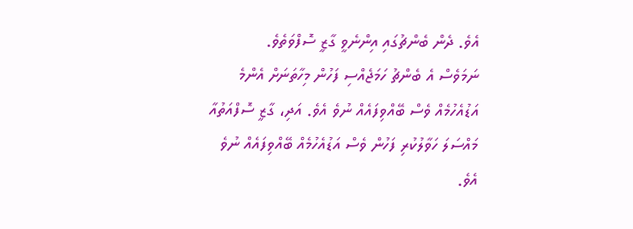އެވެ. ދެން ބެންޗުގައި އިންނެވީ ގާޒީ ސޮފްވަތެވެ.
ނަމަވެސް އެ ބެންޗު ހަމަޖެއްސި ފަހުން މިހާތަނަށް އެންމެ އަޑުއެހުމެއް ވެސް ބޭއްވިފައެއް ނުވެ އެވެ. އަދި، ގާޒީ ސޮފްއަތުއާ މައްސަލަ ހަވާލުކުރި ފަހުން ވެސް އަޑުއެހުމެއް ބޭއްވިފައެއް ނުވެ އެވެ.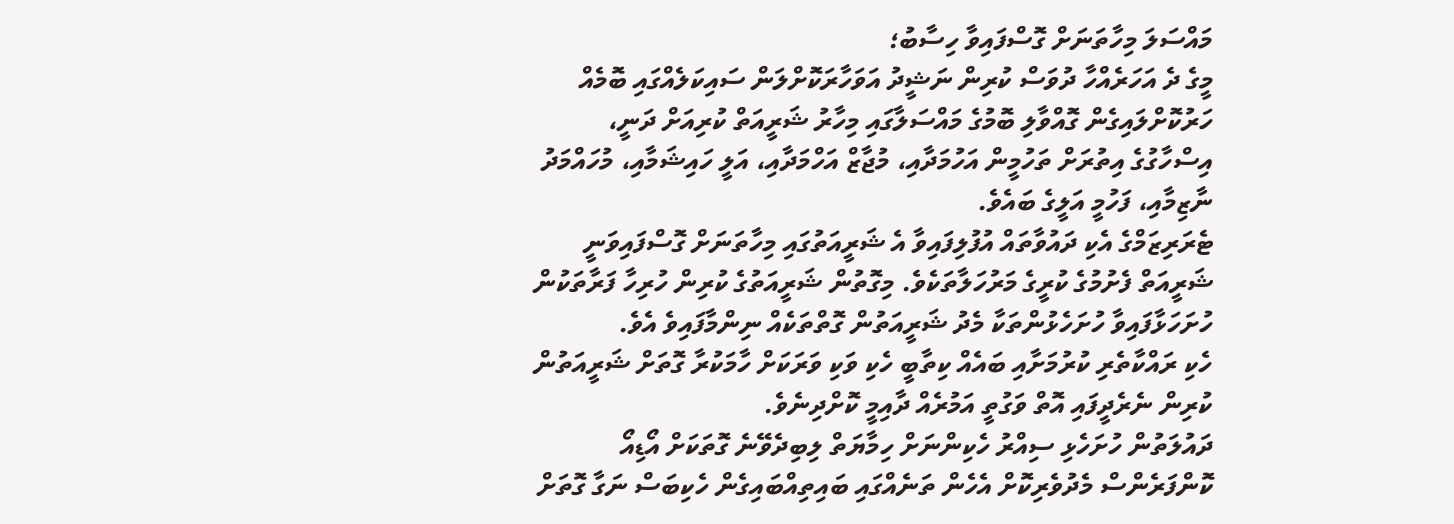މައްސަލަ މިހާތަނަށް ގޮސްފައިވާ ހިސާބު؛
މީގެ ދެ އަހަރެއްހާ ދުވަސް ކުރިން ނަޝީދު އަވަހާރަކޮށްލަން ސައިކަލެއްގައި ބޮމެއް ހަރުކޮށްލައިގެން ގޮއްވާލި ބޮމުގެ މައްސަލާގައި މިހާރު ޝަރީއަތް ކުރިއަށް ދަނީ، އިސްހާގުގެ އިތުރަށް ތަހުމީން އަހުމަދާއި، މުޖާޒް އަހްމަދާއި، އަލީ ހައިޝަމާއި، މުހައްމަދު ނާޒިމާއި، ފަހުމީ އަލީގެ ބައެވެ.
ޓެރަރިޒަމްގެ އެކި ދައުވާތައް އުފުލިފައިވާ އެ ޝަރީއަތުގައި މިހާތަނަށް ގޮސްފައިވަނީ ޝަރީއަތް ފެށުމުގެ ކުރީގެ މަރުހަލާތަކެވެ. މިގޮތުން ޝަރީއަތުގެ ކުރިން ހުރިހާ ފަރާތަކުން ހުށަހަޅާފައިވާ ހުށަހެޅުންތަކާ މެދު ޝަރީއަތުން ގޮތްތަކެއް ނިންމާފައިވެ އެވެ.
ހެކި ރައްކާތެރި ކުރުމަށާއި ބައެއް ކިތާބީ ހެކި ވަކި ވަރަކަށް ހާމަކުރާ ގޮތަށް ޝަރީއަތުން ކުރިން ނެރެދީފައި އޮތް ވަގުތީ އަމުރެއް ދާއިމީ ކޮށްދިނެވެ.
ދައުލަތުން ހުށަހެޅި ސިއްރު ހެކިންނަށް ހިމާޔަތް ލިބިދެވޭނެ ގޮތަކަށް އޯޑިއޯ ކޮންފަރެންސް މެދުވެރިކޮށް އެހެން ތަނެއްގައި ބައިތިއްބައިގެން ހެކިބަސް ނަގާ ގޮތަށް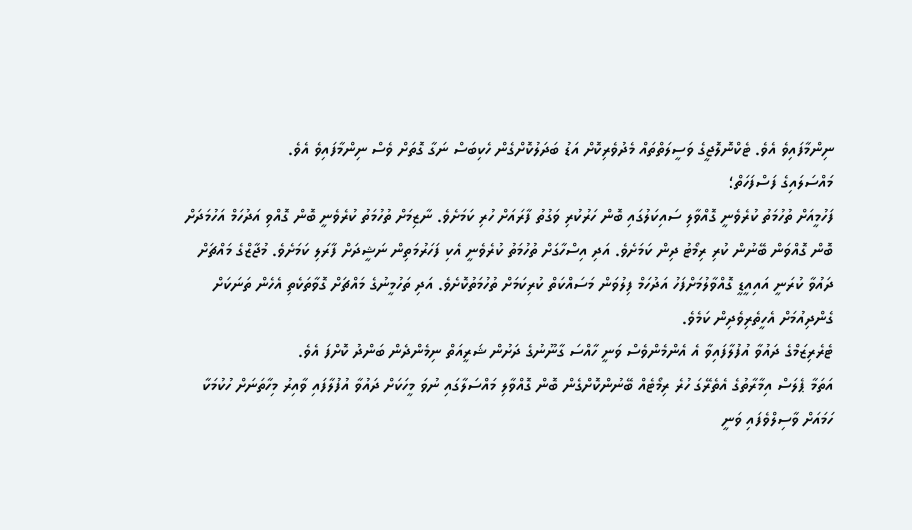ނިންމާފައިވެ އެވެ. ޓެކްނޮލޮޖީގެ ވަސީލަތްތައް މެދުވެރިކޮށް އަޑު ބަދަލުކޮށްގެން ހެކިބަސް ނަގާ ގޮތަށް ވެސް ނިންމާފައިވެ އެވެ.
މައްސަލައިގެ ފަސްފަހަތް؛
ފަހުމީއަށް ތުހުމަތު ކުރެވެނީ ގޮއްވާލި ސައިކަލުގައި ބޮން ހަރުކުރި ވަގުތު ފާރައަށް ހުރި ކަމަށެވެ. ނާޒިމަށް ތުހުމަތު ކުރެވެނީ ބޮން ގޮއްވި އަދުހަމް އަހުމަދަށް ބޮން ގޮއްވަން ބޭނުން ކުރި ރިމޯޓު ދިން ކަމަށެވެ. އަދި އިސްހާގަށް ތުހުމަތު ކުރެވެނީ އެކި ފަހަރުމަތިން ނަޝީދަށް ފާރަލި ކަމަށެވެ. މުޖާޒްގެ މައްޗަށް ދައުވާ ކުރަނީ އައިއީޑީ ގޮއްވާލުމަށްފަހު އަދުހަމް ފިލުވަން މަސައްކަތް ކުރިކަމަށް ތުހުމަތުކޮށެވެ. އަދި ތަހުމީނުގެ މައްޗަށް ގޮވާތަކެތި އެހެން ތަނަކަށް ގެންދިއުމަށް އެހީތެރިވެދިން ކަމެވެ.
ޓެރެރިޒަމްގެ ދައުވާ އުފުލާފައިވާ އެ އެންމެންވެސް ވަނީ ހާއްސަ ގާނޫނުގެ ދަށުން ޝަރީއަތް ނިމެންދެން ބަންދު ކޮށްފަ އެވެ.
އަތަމާ ޕެލަސް އިމާރާތުގެ އެތެރޭގަ ހުރެ ރިމޯޓެއް ބޭނުންކޮށްގެން ބޮން ގޮއްވާލި މައްސަލާގައި ނުވަ މީހަކަށް ދައުވާ އުފުލާފައި ވާއިރު މިހާތަނަށް ހުކުމަކާ ހަމައަށް ވާސިލްވެފައި ވަނީ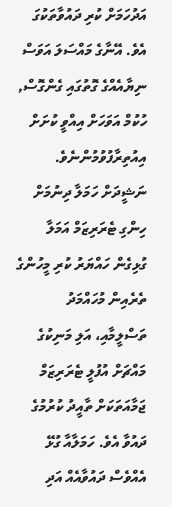އަދުހަމަށް ކުރި ދައުވާތަކުގަ އެވެ. އޭނާގެ މައްސަލަ އަވަސް ނިޔާއެއްގެ ގޮތުގައި ގެންގޮސް, ހުކުމް އަވަހަށް އިއްވީ ކުށަށް އިއުތިރާފުވުމުންނެވެ.
ނަޝީދަށް ހަމަލާ ދިނުމަށް ހިންގި ޓެރަރިޒަމް އަމަލާ ގުޅިގެން ހައްޔަރު ކުރި މީހުންގެ ތެރެއިން މުހައްމަދު ތަސްލީމާއި، އަލި މަނިކުގެ މައްޗަށް އުފުލީ ޓެރަރިޒަމް ޖަމާއަތަކަށް ތާއީދު ކުރުމުގެ ދައުވާ އެވެ. ހަމަލާއާ ގުޅޭ އެއްވެސް ދައުވާއެއް އަދި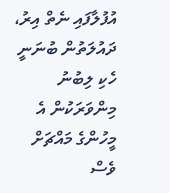އުފުލާފައި ނެތް އިރު، ދައުލަތުން ބުނަނީ ހެކި ލިބުނު މިންވަރަކުން އެ މީހުންގެ މައްޗަށް ވެސް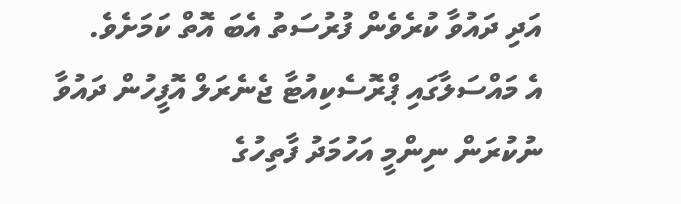އަދި ދައުވާ ކުރެވެން ފުރުސަތު އެބަ އޮތް ކަމަށެވެ.
އެ މައްސަލާގައި ޕްރޮސެކިއުޓާ ޖެނެރަލް އޮފީހުން ދައުވާ ނުކުރަން ނިންމީ އަހުމަދު ފާތިހުގެ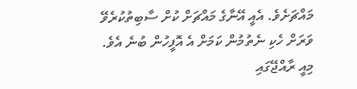މައްޗަށެވެ. އެއީ އޭނާގެ މައްޗަށް ކުށް ސާބިތުކުރެވޭ ވަރަށް ހެކި ނެތުމުން ކަމަށް އެ އޮފީހުން ބުނެ އެވެ.
މިއީ ރާއްޖޭގައި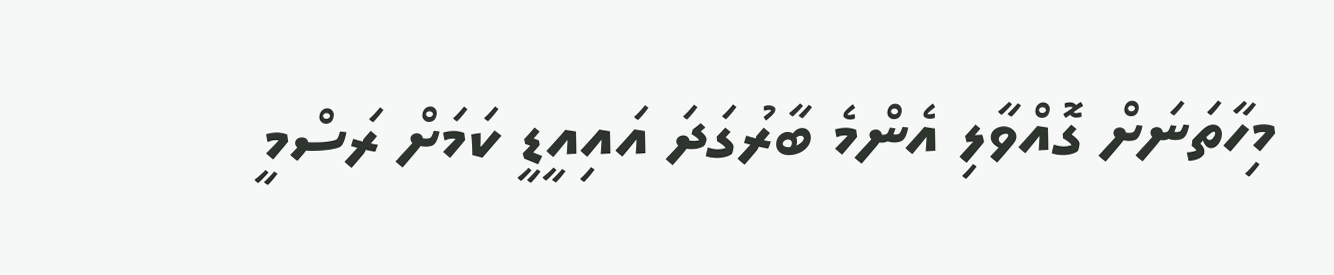މިހާތަނަށް ގޮއްވާލި އެންމެ ބާރުގަދަ އައިއީޑީ ކަމަށް ރަސްމީ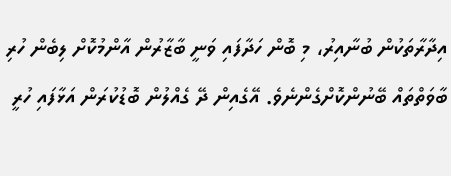އިދާރާތަކުން ބުނާއިރު، މި ބޮން ހަދާފައި ވަނީ ބާޒާރުން އާންމުކޮށް ލިބެން ހުރި ބާވަތްތައް ބޭނުންކޮށްގެންނެވެ. އޭގެއިން ދޭ ގެއްލުން ބޮޑުކުރަން އަޅާފައި ހުރީ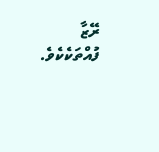ރޭޒާ ފުއްތަކެކެވެ.